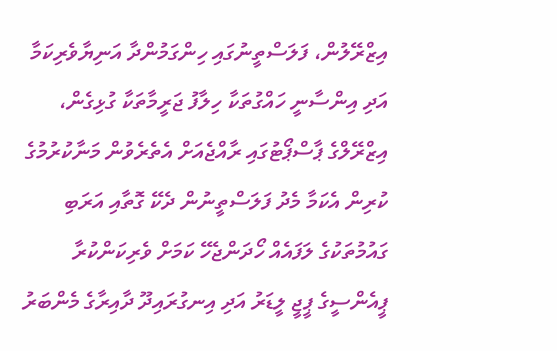އިޒްރޭލުން، ފަލަސްތީނުގައި ހިންގަމުންދާ އަނިޔާވެރިކަމާ އަދި އިންސާނީ ހައްގުތަކާ ހިލާފު ޖަރީމާތަކާ ގުޅިގެން، އިޒްރޭލްގެ ޕާސްޕޯޓުގައި ރާއްޖެއަށް އެތެރެވުން މަނާކުރުމުގެ ކުރިން އެކަމާ މެދު ފަލަސްތީނުން ދެކޭ ގޮތާއި އަރަބި ގައުމުތަކުގެ ލަފައެއް ހޯދަންޖެހޭ ކަމަށް ވެރިކަންކުރާ ޕީއެންސީގެ ޕީޖީ ލީޑަރު އަދި އިނގުރައިދޫ ދާއިރާގެ މެންބަރު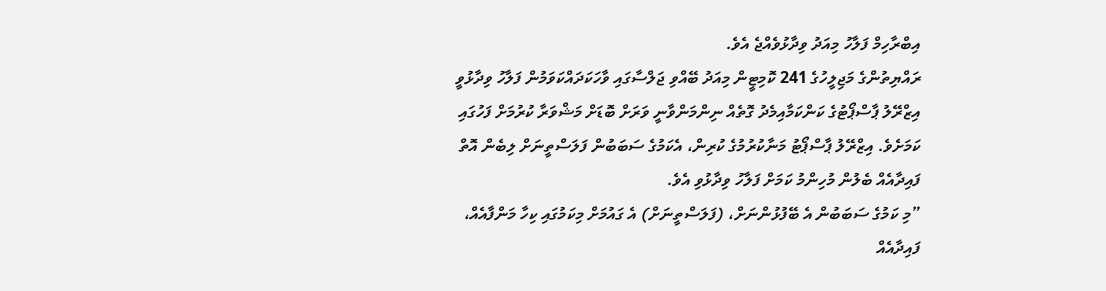އިބްރާހިމް ފަލާހު މިއަދު ވިދާޅުވެއްޖެ އެވެ.
ރައްޔިތުންގެ މަޖިލީހުގެ 241 ކޮމިޓީން މިއަދު ބޭއްވި ޖަލްސާގައި ވާހަކަދައްކަވަމުން ފަލާހު ވިދާޅުވީ އިޒްރޭލު ޕާސްޕޯޓުގެ ކަންކަމާއިމެދު ގޮތެއް ނިންމަންވާނީ ވަރަށް ބޮޑަށް މަޝްވަރާ ކުރުމަށް ފަހުގައި ކަމަށެވެ. އިޒްރޭލު ޕާސްޕޯޓު މަނާކުރުމުގެ ކުރިން، އެކަމުގެ ސަބަބުން ފަލަސްތީނަށް ލިބެން އޮތް ފައިދާއެއް ބެލުން މުހިންމު ކަމަށް ފަލާހު ވިދާޅުވި އެވެ.
”މި ކަމުގެ ސަބަބުން އެ ބޭފުޅުންނަށް، (ފަލަސްތީނަށް) އެ ގައުމަށް މިކަމުގައި ކިހާ މަންފާއެއް، ފައިދާއެއް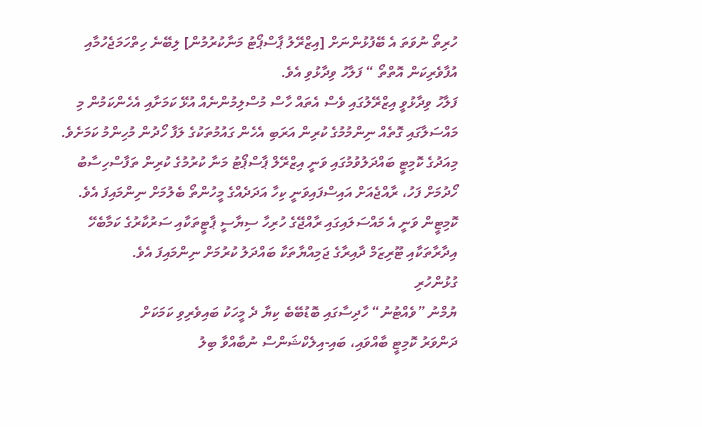ހުރިތޯ ނުވަތަ އެ ބޭފުޅުންނަށް [އިޒްރޭލު ޕާސްޕޯޓު މަނާކުރުމުން] ލިބޭނެ ހިތްހަމަޖެހުމާއި އުފާވެރިކަން އޮތްތޯ “ ފަލާހު ވިދާޅުވި އެވެ.
ފަލާހު ވިދާޅުވީ އިޒްރޭލުގައި ވެސް އެތައް ހާސް މުސްލިމުންނެއް އުޅޭ ކަމަށާއި އެހެންކަމުން މި މައްސަލާގައި ގޮތެއް ނިންމުމުގެ ކުރިން އަރަބި އެހެން ގައުމުތަކުގެ ލަފާ ހޯދުން މުހިންމު ކަމަށެވެ.
މިއަދުގެ ކޮމިޓީ ބައްދަލުވުމުގައި ވަނީ އިޒްރޭލް ޕާސްޕޯޓު މަނާ ކުރުމުގެ ކުރިން ތަފާސްހިސާބު ހޯދުމަށް ފަހު، ރާއްޖެއަށް އައިސްފައިވަނީ ކިހާ އަދަދެއްގެ މީހުންތޯ ބެލުމަށް ނިންމައިފަ އެވެ. ކޮމިޓީން ވަނީ އެ މައްސަލައިގައި ރާއްޖޭގެ ހުރިހާ ސިޔާސީ ޕާޓީތަކާއި ސަރުކާރުގެ ކަމާބެހޭ އިދާރާތަކާއި ޓޫރިޒަމް ދާއިރާގެ ޖަމިއްޔާތަކާ ބައްދަލު ކުރުމަށް ނިންމައިފަ އެވެ.
ގުޅުންހުރި
ޔުމްނު ”ވެއްޓުނު“ ހާދިސާގައި ބޮޑުބޭބެ ކިޔާ ދެ މީހަކު ބައިވެރިވި ކަމަކަށް
ދަންވަރު ކޮމިޓީ ބާއްވައި، ބައި-އިލެކްޝަންސް ނުބާއްވާ ބިލު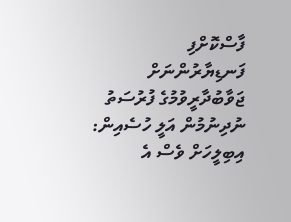ފާސްކޮށްފި
ފަނޑިޔާރުންނަށް ޖަވާބުދާރީވުމުގެ ފުރުސަތު ނުދިނުމުން އަލީ ހުސެއިން: އިބިލީހަށް ވެސް އެ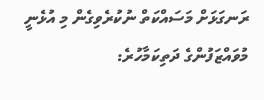ރަނގަޅަށް މަސައްކަތް ނުކުރެވިގެން މި އުޅެނީ މުވައްޒަފުންގެ ދަތިކަމާހުރެ: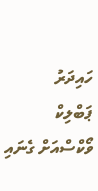ހައިދަރު
ޕަބްލިކް ވޯކްސްއަށް ގެނައި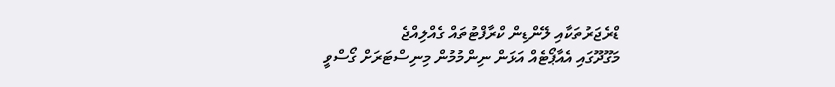ޑްރެޖަރުތަކާއި ލޭންޑިން ކްރާފްޓުތައް ގެއްލިއްޖެ
މަގޫދޫގައި އެއާޕޯޓެއް އަޅަން ނިންމުމުން މިނިސްޓަރަށް ގޯސްވީ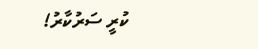ކުރީ ސަރުކާރު!